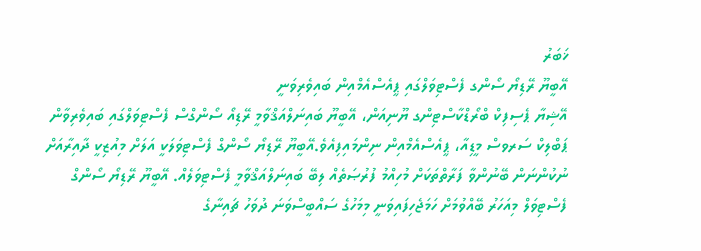ޚަބަރު
އޭބީޔޫ ރޭޑިޔޯ ސޯންގ ފެސްޓިވަލްގައި ޕީއެސްއެމްއިން ބައިވެރިވަނީ
އޭޝިޔާ ޕެސިފިކް ބްރޯޑްކާސްޓިންގ ޔޫނިއަން، އޭބީޔޫ ބައިނަލްއަޤްވާމީ ރޭޑިއޯ ސޯންގްސް ފެސްޓިވަލްގައި ބައިވެރިވާން ޕަބްލިކް ސަރވސް މީޑިއާ، ޕީއެސްއެމްއިން ނިންމައިފިއެވެ.އޭބީޔޫ ރޭޑިޔޯ ސޯންގް ފެސްޓިވަލަކީ އަލަށް މިއުޒިކީ ދާއިރާއަށް ނުކުންނަން ބޭނުންވާ ފަރާތްތަކަށް މުހިއްމު ފުރުޞަތެއް ލިބޭ ބައިނަލްއަޤްވާމީ ފެސްޓިވަލެއް. އޭބީޔޫ ރޭޑިޔޯ ސޯންގް ފެސްޓިވަލް މިއަހަރު ބޭއްވުމަށް ހަމަޖެހިފައިވަނީ މިމަހުގެ ސައްބީސްވަނަ ދުވަހު ޗައިނާގެ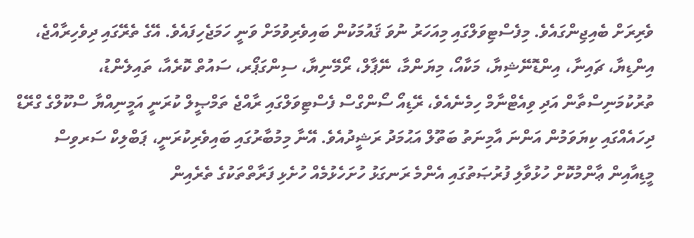ވެރިރަށް ބެއިޖިންގައެވެ. މިފެސްޓިވަލްގައި މިއަހަރު ނުވަ ޤައުމަކުން ބައިވެރިވުމަށް ވަނީ ހަމަޖެހިފައެވެ. އޭގެ ތެރޭގައި ދިވެހިރާއްޖެ، އިންޑިޔާ، ޗައިނާ، އިންޑޮނޭޝިޔާ، މަކާއޯ، މިޔަންމާ، ނޭޕާލް، ރޯމޭނިޔާ، ސިންގަޕޯރ، ސައުތް ކޮރެއާ، ތައިލެންޑު، ތުރުކުމަނިސްތާން އަދި ވިއެޓްނާމް ހިމެނެއެވެ، ރޭޑިއޯ ސޯންގްސް ފެސްޓިވަލްގައި ރާއްޖެ ތަމްޞީލް ކުރަނީ އަމީނިއްޔާ ސްކޫލްގެ ގްރޭޑް ދިހައެއްގައި ކިޔަވަމުން އަންނަ އާމިނަތު ބަތޫލް އަޙުމަދު ރަޝީދުއެވެ. އޭނާ މިމުބާރުގައި ބައިވެރިކުރަނީ، ޕަބްލިކް ސަރވިސް މީޑިއާއިން ޢާންމުކޮށް ހުޅުވާލި ފުރުޞަތުގައި އެންމެ ރަނގަޅު ހުށަހެޅުމެއް ހުށެޅި ފަރާތްތަކުގެ ތެރެއިން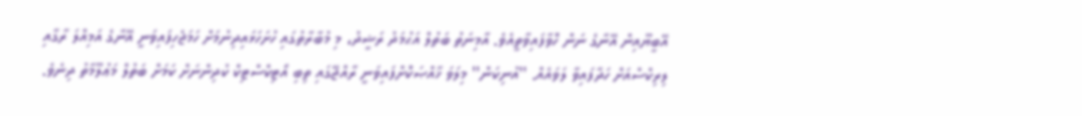އޭބީޔޫއިން އޭނާގެ ނަން ހޮވާފައިވާތީއެވެ. އާމިނަތު ބަތުލް އަޙުމަދު ރަޝީދު، މި މުބާރާތުގައި ހުށަހަޅައިދިނުމަށް ހަމަޖެހިފައިވަނީ އޭނާގެ އަމިއްލަ ރާގާއި ލިރިކްސްއަށް ހަދާފައިވާ ލަވައެއް. ''އުނިކަން'' މިލަވަ ޚާއްޞަކޮށްފައިވަނީ ރާއްޖޭގައި ތިބި އޯޓިކްސްޓިކް ކުދިންނަށް ކަމަށް ބަތުލް މަޢުލޫމާތު ދިނެވެ.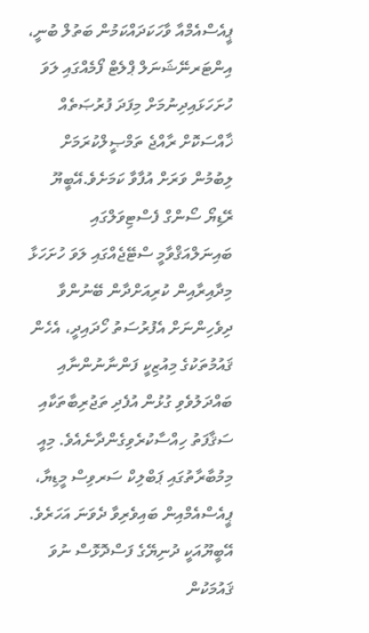ޕީއެސްއެމްއާ ވާހަކަދައްކަމުން ބަތުލް ބުނީ، އިންޓަރނޭޝަނަލް ޕްލެޓް ފޯމެއްގައި ލަވަ ހުށަހަޅައިދިނުމަށް މިފަދަ ފުރުޞަތެއް ޚާއްސަކޮށް ރާއްޖެ ތަމްޞީލްކުރަމަށް ލިބުމުން ވަރަށް އުފާވާ ކަމަށެވެ.އޭބީޔޫ ރޭޑިޔޯ ސޯންގް ފެސްޓިވަލްގައި ބައިނަލްއަޤްވާމީ ސްޓޭޖެއްގައި ލަވަ ހުށަހަޅާ މިދާއިރާއިން ކުރިއަށްދާން ބޭނުންވާ ދިވެހިންނަށް އެފުރުސަތު ހޯދައިދީ، އެހެން ޤައުމުތަކުގެ މިއުޒިކީ ފަންނާނުންނާއި ބައްދަލުވެވި ގުޅުން އުފެދި ތަޖުރިބާތަކާއި ސަޤާފަތު ހިއްސާކުރެވިގެންދާނެއެވެ. މިއީ މިމުބާރާތުގައި ޕަބްލިކް ސަރވިސް މީޑިޔާ، ޕީއެސްއެމްއިން ބައިވެރިވާ ދެވަނަ އަހަރެވެ. އޭބީޔޫއަކީ ދުނިޔޭގެ ފަސްދޮޅޮސް ނުވަ ޤައުމަކުން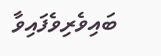ބައިވެރިވެފައިވާ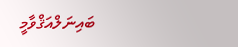ބައިނަލްއަޤްވާމީ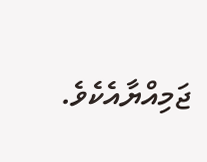ޖަމިއްޔާއެކެވެ.